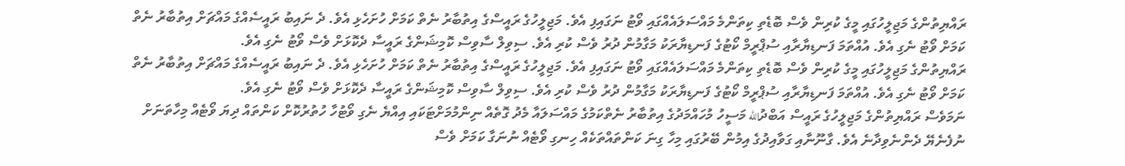ރައްޔިތުންގެ މަޖިލީހުގައި މީގެ ކުރިން ވެސް ބޮޑެތި ކިތަންމެ މައްސަލައެއްގައި ވޯޓު ނަގައިފި އެވެ. މަޖިލީހުގެ ރައީސްގެ އިތުބާރު ނެތް ކަމަށް ހުށަހެޅި އެވެ. ދެ ނައިބު ރައީސެއްގެ މައްޗަށް އިތުބާރު ނެތް ކަމަށް ވޯޓު ނެގި އެވެ. އުއްތަމަ ފަނޑިޔާރާއި ސުޕްރީމް ކޯޓުގެ ފަނޑިޔާރަކު މަގާމުން ދުރު ވެސް ކުރި އެވެ. ސިވިލް ސާވިސް ކޮމިޝަންގެ ރައީސާ ދެކޮޅަށް ވެސް ވޯޓު ނެގި އެވެ.
ރައްޔިތުންގެ މަޖިލީހުގައި މީގެ ކުރިން ވެސް ބޮޑެތި ކިތަންމެ މައްސަލައެއްގައި ވޯޓު ނަގައިފި އެވެ. މަޖިލީހުގެ ރައީސްގެ އިތުބާރު ނެތް ކަމަށް ހުށަހެޅި އެވެ. ދެ ނައިބު ރައީސެއްގެ މައްޗަށް އިތުބާރު ނެތް ކަމަށް ވޯޓު ނެގި އެވެ. އުއްތަމަ ފަނޑިޔާރާއި ސުޕްރީމް ކޯޓުގެ ފަނޑިޔާރަކު މަގާމުން ދުރު ވެސް ކުރި އެވެ. ސިވިލް ސާވިސް ކޮމިޝަންގެ ރައީސާ ދެކޮޅަށް ވެސް ވޯޓު ނެގި އެވެ.
ނަމަވެސް ރައްޔިތުންގެ މަޖިލީހުގެ ރައީސް އަބްދުالله މަސީހު މުހައްމަދުގެ އިތުބާރު ނެތްކަމުގެ މައްސަލައާ މެދު ގޮތެއް ނިންމުމަށްޓަކައި އިއްޔެ ނެގި ވޯޓުހާ ހުތުރުކޮށް ކަންތައް ދިޔަ ވޯޓެއް މިހާތަނަށް ނުފެނެޔޭ ދެންނެވިދާނެ އެވެ. ގާނޫނާއި ގަވާއިދުގެ އިމުން ބޭރުގައި މިހާ ގިނަ ކަންތައްތަކެއް ހިނގި ވޯޓެއް ނުނަގާ ކަމަށް ވެސް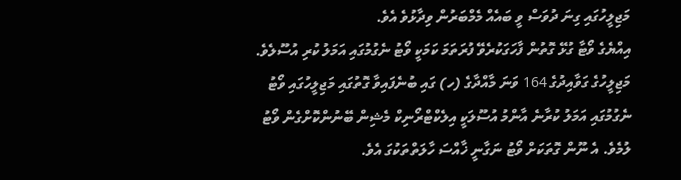މަޖިލީހުގައި ގިނަ ދުވަސް ވީ ބައެއް މެމްބަރުން ވިދާޅުވެ އެވެ.
އިއްޔެގެ ވޯޓާ ގުޅޭ ގޮތުން ފާހަގަކުރެވޭ ފުރަތަމަ ކަމަކީ ވޯޓު ނެގުމުގައި އަމަލު ކުރި އުސޫލެވެ. މަޖިލީހުގެ ގަވާއިދުގެ 164 ވަނަ މާއްދާގެ (ހ) ގައި ބުނެފައިވާ ގޮތުގައި މަޖިލީހުގައި ވޯޓު ނެގުމުގައި އަމަލު ކުރާނެ އާންމު އުސޫލަކީ އިލެކްޓްރޯނިކް މެޝިން ބޭނުންކޮށްގެން ވޯޓު ލުމެވެ. އެ ނޫން ގޮތަކަށް ވޯޓު ނަގާނީ ޚާއްސަ ހާލަތްތަކުގަ އެވެ.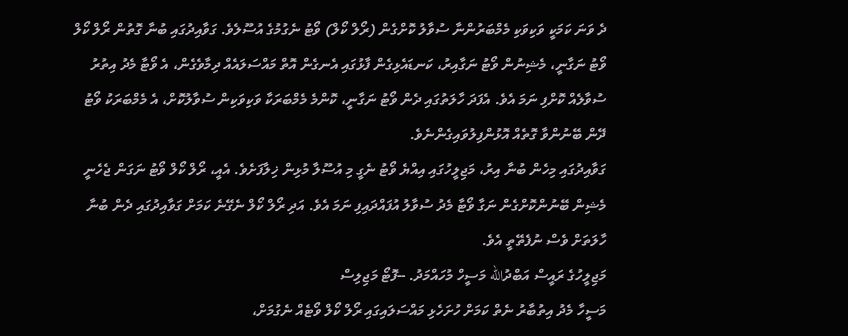ދެ ވަނަ ކަމަކީ ވަކިވަކި މެމްބަރުންނާ ސުވާލު ކޮށްގެން (ރޯލް ކޯލް) ވޯޓު ނެގުމުގެ އުސޫލެވެ. ގަވާއިދުގައި ބުނާ ގޮތުން ރޯލް ކޯލް ވޯޓު ނަގާނީ، މެޝިނުން ވޯޓު ނަގާއިރު، ކަނޑައެޅިގެން ފާޅުގައި އެނގެން އޮތް މައްސަލައެއް ދިމާވެގެން، އެ ވޯޓާ މެދު އިތުރު ސުވާލެއް ކޮށްފި ނަމަ އެވެ. އެފަދަ ހާލަތުގައި ދެން ވޯޓު ނަގާނީ، ކޮންމެ މެމްބަރަކާ ވަކިވަކިން ސުވާލުކޮށް، އެ މެމްބަރަކު ވޯޓު ދޭން ބޭނުންވާ ގޮތެއް އޮޅުންފިލުވައިގެންނެވެ.
ގަވާއިދުގައި މިހެން ބުނާ އިރު، މަޖިލީހުގައި އިއްޔެ ވޯޓު ނެގީ މި އުސޫލާ މުޅިން ޚިލާފަށެވެ. އެއީ، ރޯލް ކޯލް ވޯޓު ނަގަން ޖެހެނީ މެޝިން ބޭނުންކޮށްގެން ނަގާ ވޯޓާ މެދު ސުވާލު އުފައްދައިފި ނަމަ އެވެ. އަދި ރޯލް ކޯލް ނެގޭނެ ކަމަށް ގަވާއިދުގައި ދެން ބުނާ ހާލަތަށް ވެސް ނުފެތޭތީ އެވެ.
މަޖިލީހުގެ ރައީސް އަބްދުالله މަސީހް މުހައްމަދު. --ފޮޓޯ މަޖިލިސް
މަސީހާ މެދު އިތުބާރު ނެތް ކަމަށް ހުށަހެޅި މައްސަލައިގައި ރޯލް ކޯލް ވޯޓެއް ނެގުމަށް،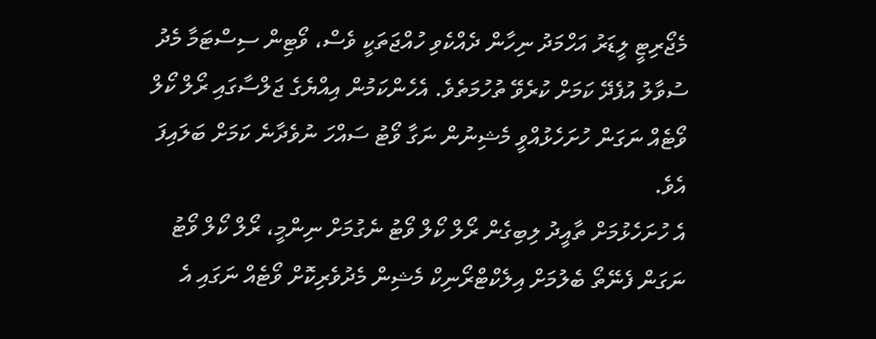މެޖޯރިޓީ ލީޑަރު އަހްމަދު ނިހާން ދެއްކެވި ހުއްޖަތަކީ ވެސް، ވޯޓިން ސިސްޓަމާ މެދު ސުވާލު އުފެދޭ ކަމަށް ކުރެވޭ ތުހުމަތެވެ. އެހެންކަމުން އިއްޔެގެ ޖަލްސާގައި ރޯލް ކޯލް ވޯޓެއް ނަގަން ހުށަހެޅުއްވީ މެޝިނުން ނަގާ ވޯޓު ސައްހަ ނުވެދާނެ ކަމަށް ބަލައިފަ އެވެ.
އެ ހުށަހެޅުމަށް ތާއީދު ލިބިގެން ރޯލް ކޯލް ވޯޓު ނެގުމަށް ނިންމީ، ރޯލް ކޯލް ވޯޓު ނަގަން ފެނޭތޯ ބެލުމަށް އިލެކްޓްރޯނިކް މެޝިން މެދުވެރިކޮށް ވޯޓެއް ނަގައި އެ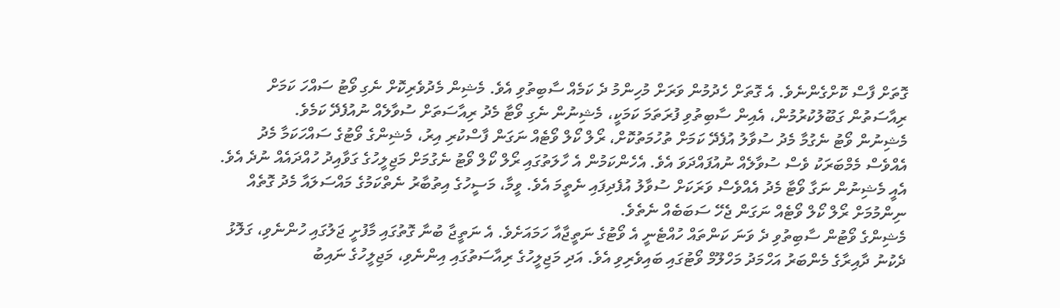ގޮތަށް ފާސް ކޮށްގެންނެވެ. އެ ގޮތަށް ހެދުމުން ވަރަށް މުހިންމު ދެ ކަމެއް ސާބިތުވި އެވެ. މެޝިން މެދުވެރިކޮށް ނެގި ވޯޓު ސައްހަ ކަމަށް ރިއާސަތުން ގަބޫލުކުރުމުން، އެއިން ސާބިތުވި ފުރަތަމަ ކަމަކީ، މެޝިނުން ނެގި ވޯޓާ މެދު ރިއާސަތަށް ސުވާލެއް ނުއުފެދޭ ކަމެވެ.
މެޝިނުން ވޯޓު ނެގުމާ މެދު ސުވާލު އުފެދޭ ކަމަށް ތުހުމަތުކޮށް، ރޯލް ކޯލް ވޯޓެއް ނަގަން ފާސްކުރި އިރު، މެޝިންގެ ވޯޓުގެ ސައްހަކަމާ މެދު އެއްވެސް މެމްބަރަކު ވެސް ސުވާލެއް ނުއުފައްދަވަ އެވެ. އެހެންކަމުން އެ ހާލަތުގައި ރޯލް ކޯލް ވޯޓު ނެގުމަށް މަޖިލީހުގެ ގަވާއިދު ހުއްދައެއް ނުދެ އެވެ. އެއީ މެޝިނުން ނަގާ ވޯޓާ މެދު އެއްވެސް ވަރަކަށް ސުވާލު އުފެދިފައި ނެތީމަ އެވެ. ވީމާ، މަސީހުގެ އިތުބާރު ނެތްކަމުގެ މައްސަލައާ މެދު ގޮތެއް ނިންމުމަށް ރޯލް ކޯލް ވޯޓެއް ނަގަން ޖެހޭ ސަބަބެއް ނެތެވެ.
މެޝިންގެ ވޯޓުން ސާބިތުވި ދެ ވަނަ ކަންތައް ހުއްޓެނީ އެ ވޯޓުގެ ނަތީޖާއާ ހަމައަށެވެ. އެ ނަތީޖާ ބުނާ ގޮތުގައި މާފުށީ ޖަލުގައި ހުންނެވި، ގަލޮޅު ދެކުނު ދާއިރާގެ މެންބަރު އަހްމަދު މަހްލޫމް ވޯޓުގައި ބައިވެރިވި އެވެ. އަދި މަޖިލީހުގެ ރިއާސަތުގައި އިންނެވި، މަޖިލީހުގެ ނައިބު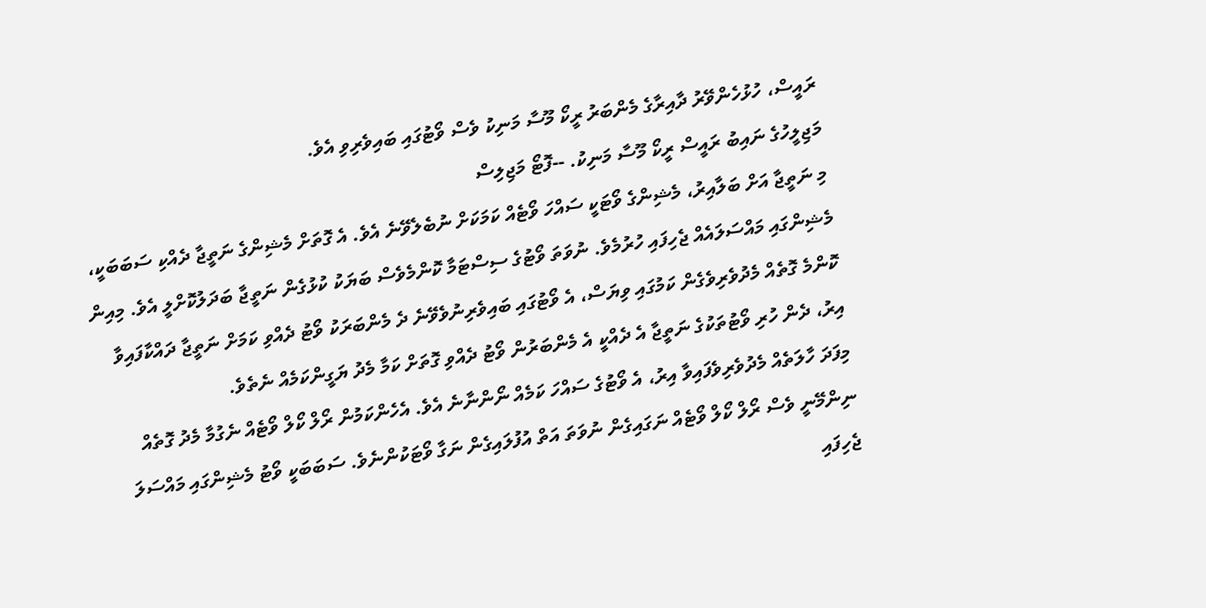ރައީސް، ހުޅުހެންވޭރު ދާއިރާގެ މެންބަރު ރީކޯ މޫސާ މަނިކު ވެސް ވޯޓުގައި ބައިވެރިވި އެވެ.
މަޖިލީހުގެ ނައިބު ރައީސް ރީކޯ މޫސާ މަނިކު. --ފޮޓޯ މަޖިލިސް
މި ނަތީޖާ އަށް ބަލާއިރު، މެޝިންގެ ވޯޓަކީ ސައްހަ ވޯޓެއް ކަމަކަށް ނުބެލެވޭނެ އެވެ. އެ ގޮތަށް މެޝިންގެ ނަތީޖާ ދެއްކި ސަބަބަކީ، މެޝިންގައި މައްސަލައެއް ޖެހިފައި ހުރުމެވެ. ނުވަތަ ވޯޓުގެ ސިސްޓަމާ ކޮންމެވެސް ބަޔަކު ކުޅުގެން ނަތީޖާ ބަދަލުކޮށްލީ އެވެ. މިއިން ކޮންމެ ގޮތެއް މެދުވެރިވެގެން ކަމުގައި ވިޔަސް، އެ ވޯޓުގައި ބައިވެރިނުވެވޭނެ ދެ މެންބަރަކު ވޯޓު ދެއްވި ކަމަށް ނަތީޖާ ދައްކާފައިވާ އިރު، ދެން ހުރި ވޯޓުތަކުގެ ނަތީޖާ އެ ދެއްކީ އެ މެންބަރުން ވޯޓު ދެއްވި ގޮތަށް ކަމާ މެދު ޔަގީންކަމެއް ނެތެވެ.
މިފަދަ ހާލަތެއް މެދުވެރިވެފައިވާ އިރު، އެ ވޯޓުގެ ސައްހަ ކަމެއް ނޯންނާނެ އެވެ. އެހެންކަމުން ރޯލް ކޯލް ވޯޓެއް ނެގުމާ މެދު ގޮތެއް ނިންމޭނީ ވެސް ރޯލް ކޯލް ވޯޓެއް ނަގައިގެން ނުވަތަ އަތް އުފުލައިގެން ނަގާ ވޯޓަކުންނެވެ. ސަބަބަކީ ވޯޓު މެޝިންގައި މައްސަލަ ޖެހިފައި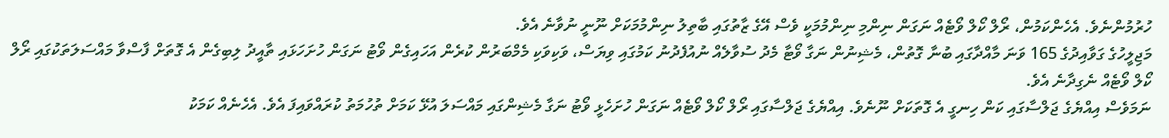ހުރުމުންނެވެ. އެހެންކަމުން، ރޯލް ކޯލް ވޯޓެއް ނަގަން ނިންމި ނިންމުމަކީ ވެސް އޭގެ ޒާތުގައި ބާތިލު ނިންމުމަކަށް ނޫނީ ނުވާނެ އެވެ.
މަޖިލީހުގެ ގަވާއިދުގެ 165 ވަނަ މާއްދާގައި ބުނާ ގޮތުން، މެޝިނުން ނަގާ ވޯޓާ މެދު ސުވާލެއް ނުއުފެދުނު ކަމުގައި ވިޔަސް، ވަކިވަކި މެމްބަރުން ކުރެން އަހައިގެން ވޯޓު ނަގަން ހުށަހަޅައި ތާއީދު ލިބިގެން އެ ގޮތަށް ފާސްވާ މައްސަލަތަކުގައި ރޯލް ކޯލް ވޯޓެއް ނެގިދާނެ އެވެ.
ނަމަވެސް އިއްޔެގެ ޖަލްސާގައި ކަން ހިނގީ އެ ގޮތަކަށް ނޫނެވެ. އިއްޔެގެ ޖަލްސާގައި ރޯލް ކޯލް ވޯޓެއް ނަގަން ހުށަހެޅީ ވޯޓު ނަގާ މެޝިންގައި މައްސަލަ އުޅޭ ކަމަށް ތުހުމަތު ކުރައްވައިފަ އެވެ. އެހެނެއް ކަމަކު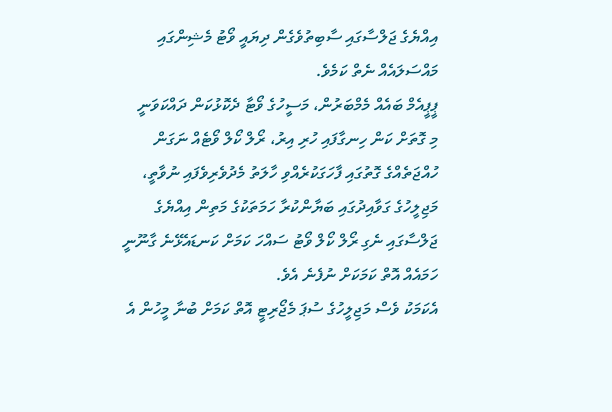އިއްޔެގެ ޖަލްސާގައި ސާބިތުވެގެން ދިޔައީ ވޯޓު މެޝިންގައި މައްސަލައެއް ނެތް ކަމެވެ.
ޕީޕީއެމް ބައެއް މެމްބަރުން، މަސީހުގެ ވޯޓާ ދެކޮޅުކަން ދައްކަވަނީ
މި ގޮތަށް ކަން ހިނގާފައި ހުރި އިރު، ރޯލް ކޯލް ވޯޓެއް ނަގަން ހުއްޖަތެއްގެ ގޮތުގައި ފާހަގަކުރެއްވި ހާލަތު މެދުވެރިވެފައި ނުވާތީ، މަޖިލީހުގެ ގަވާއިދުގައި ބަޔާންކުރާ ހަމަތަކުގެ މަތިން އިއްޔެގެ ޖަލްސާގައި ނެގި ރޯލް ކޯލް ވޯޓު ސައްހަ ކަމަށް ކަނޑައެޅޭނެ ގާނޫނީ ހަމައެއް އޮތް ކަމަކަށް ނުފެނެ އެވެ.
އެކަމަކު ވެސް މަޖިލީހުގެ ސުޕަ މެޖޯރިޓީ އޮތް ކަމަށް ބުނާ މީހުން އެ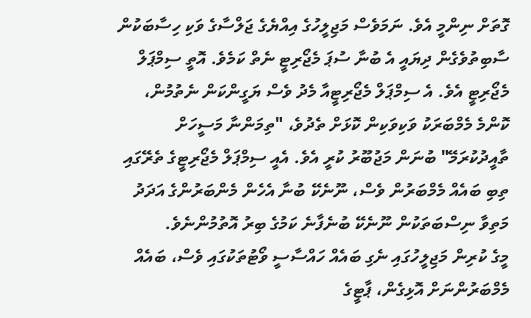ގޮތަށް ނިންމީ އެވެ. ނަމަވެސް މަޖިލީހުގެ އިއްޔެގެ ޖަލްސާގެ ވަކި ހިސާބަކުން ސާބިތުވެގެން ދިޔައީ އެ ބުނާ ސުޕަ މެޖޯރިޓީ ނެތް ކަމެވެ. އޮތީ ސިމްޕަލް މެޖޯރިޓީ އެވެ. އެ ސިމްޕަލް މެޖޯރިޓީއާ މެދު ވެސް ޔަގީންކަން ނެތުމުން، ކޮންމެ މެމްބަރަކު ވަކިވަކިން ކޮޅަށް ތެދުވެ، "ތިމަންނާ މަސީހަށް ތާއީދުކުރަމޭ" ބުނަން މަޖުބޫރު ކުރީ އެވެ. އެއީ ސިމްޕަލް މެޖޯރިޓީގެ ތެރޭގައި ތިބި ބައެއް މެމްބަރުން ވެސް، ނޫނެކޭ ބުނާ އެހެން މެންބަރުންގެ އަދަދު މަތިވާ ނިސްބަތަކުން ނޫނެކޭ ބުނެފާނެ ކަމުގެ ބިރު އޮތުމުންނެވެ.
މީގެ ކުރިން މަޖިލީހުގައި ނެގި ބައެއް ހައްސާސީ ވޯޓުތަކުގައި ވެސް، ބައެއް މެމްބަރުންނަށް އޮޅިގެން، ޕާޓީގެ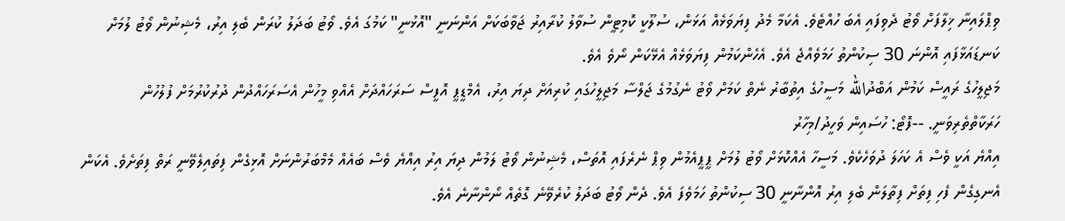ވިޕްލައިނާ ޚިލާފަށް ވޯޓު ދެވިފައި އެބަ ހުއްޓެވެ. އެކަމާ މެދު ފިޔަވަޅެއް އަޅަން، ސުލޫކީ ކޮމިޓީން ސުވާލު ކުރާއިރު ޖަވާބަކަށް އަންނަނީ "އޮޅުނީ" ކަމުގަ އެވެ. ވޯޓު ބަދަލު ކުރަން ބެލި އިރު، މެޝިނުން ވޯޓު ލުމަށް ކަނޑައަޅާފައި އޮންނަ 30 ސިކުންތު ހަމަވެއްޖެ އެވެ. އެހެންކަމުން ފިޔަވަޅެއް އެޅޭކަން ނޯވެ އެވެ.
މަޖިލީހުގެ ރައީސް ކަމުން އަބްދުالله މަސީހުގެ އިތުބާރު ނެތް ކަމަށް ވޯޓު ނެގުމުގެ ޖަލްސާ މަޖިލީހުގައި ކުރިއަށް ދިޔަ އިރު، އެމްޑީޕީ އޮފީސް ސަރަހައްދަށް އެއްވި މީހުން އެސަރަހައްދުން ދުރުކުރުމަށް ފުލުހުން ހަރަކާތްތެރިވަނީ. --ފޮޓޯ: ހުސައިން ވަހީދު/މިހާރު
އިއްޔެ އަކީ ވެސް އެ ކަހަލަ ދުވަހެކެވެ. މަސީހާ އެއްކޮޅަށް ވޯޓު ލުމަށް ޕީޕީއެމުން ވިޕް ނެރެފައި އޮތަސް، މެޝިނުން ވޯޓު ލަމުން ދިޔަ އިރު އިއްޔެ ވެސް ބައެއް މެމްބަރުންނަށް އޮޅިގެން ފިތައިލެވޭނީ ރަތް ފިތަށެވެ. އެކަން އެނގިގެން ފެހި ފިތަށް ފިތާލަން ބެލި އިރު އޮންނާނީ 30 ސިކުންތު ހަމަވެފަ އެވެ. ދެން ވޯޓު ބަދަލު ކުރެވޭނެ ގޮތެއް ނޯންނާނެ އެވެ.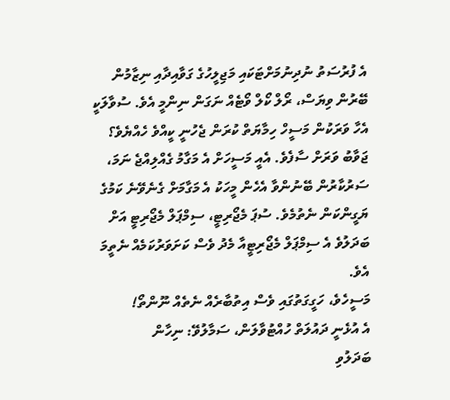އެ ފުރުސަތު ނުދިނުމަށްޓަކައި މަޖިލީހުގެ ގަވާއިދާއި ނިޒާމުން ބޭރުން ވިޔަސް، ރޯލް ކޯލް ވޯޓެއް ނަގަން ނިންމީ އެވެ. ސުވާލަކީ އެހާ ވަރަކުން މަސީހް ހިމާޔަތް ކުރަން ޖެހުނީ ކީއްވެ ހެއްޔެވެ؟
ޖަވާބު ވަރަށް ސާފެވެ. އެއީ މަސީހަށް އެ މަގާމު ގެއްލިއްޖެ ނަމަ، ސަރުކާރުން ބޭނުންވާ އެހެން މީހަކު އެ މަގާމަށް ގެނެވޭނެ ކަމުގެ ޔަގީންކަން ނެތުމެވެ. ސުޕަ މެޖޯރިޓީ، ސިމްޕަލް މެޖޯރިޓީ އަށް ބަދަލުވެ އެ ސިމްޕަލް މެޖޯރިޓީއާ މެދު ވެސް ކަށަވަރުކަމެއް ނެތީމަ އެވެ.
މަސީހެވެ، ހަގީގަތުގައި ވެސް އިތުބާރެއް ނެތެއް ނޫންތޯ!
އެ އުޅެނީ ދައުލަތް ހުއްޓުވާލަން، ސަމާލުވޭ: ނިހާން
ބަދަލުވި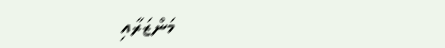މަންޒަރާއި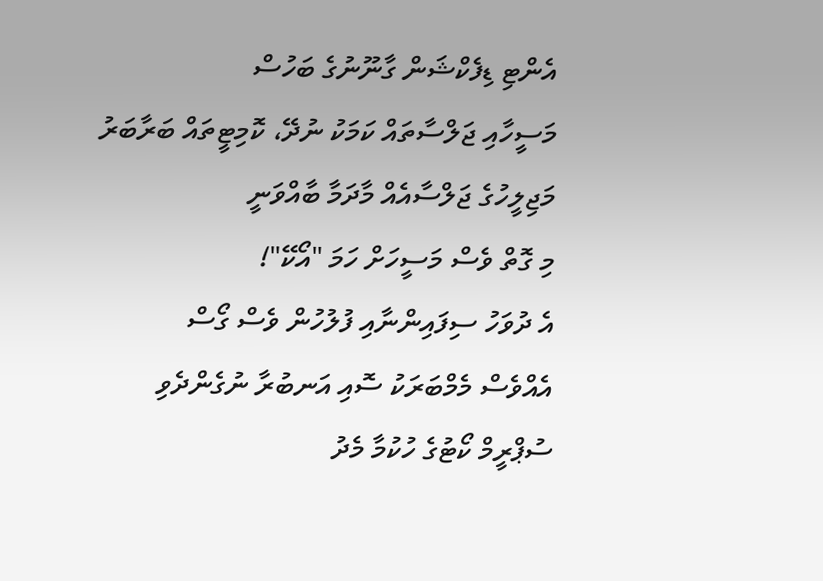އެންޓި ޑިފެކްޝަން ގާނޫނުގެ ބަހުސް
މަސީހާއި ޖަލްސާތައް ކަމަކު ނުދޭ، ކޮމިޓީތައް ބަރާބަރު
މަޖިލީހުގެ ޖަލްސާއެއް މާދަމާ ބާއްވަނީ
މި ގޮތް ވެސް މަސީހަށް ހަމަ "އޯކޭ"!
އެ ދުވަހު ސިފައިންނާއި ފުލުހުން ވެސް ގޯސް
އެއްވެސް މެމްބަރަކު ސޮއި އަނބުރާ ނުގެންދެވި
ސުޕްރީމް ކޯޓުގެ ހުކުމާ މެދު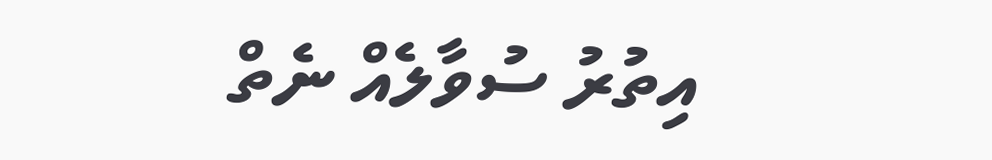އިތުރު ސުވާލެއް ނެތް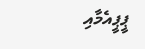ޕީޕީއެމާއި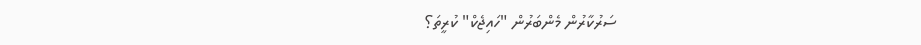ސަރުކާރުން މެންބަރުން "ހައިޖެކް" ކުރީތަ؟